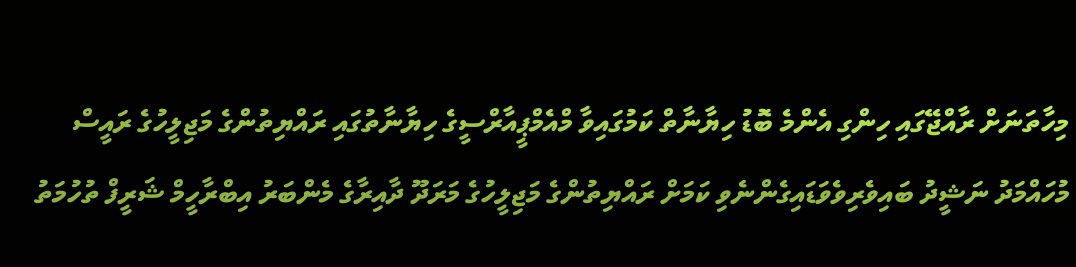މިހާތަނަށް ރާއްޖޭގައި ހިންގި އެންމެ ބޮޑު ހިޔާނާތް ކަމުގައިވާ މްއެމްޕީއާރްސީގެ ހިޔާނާތުގައި ރައްޔިތުންގެ މަޖިލީހުގެ ރައީސް މުހައްމަދު ނަޝީދު ބައިވެރިވެވަޑައިގެންނެވި ކަމަށް ރައްޔިތުންގެ މަޖިލީހުގެ މަރަދޫ ދާއިރާގެ މެންބަރު އިބްރާހީމް ޝަރީފް ތުހުމަތު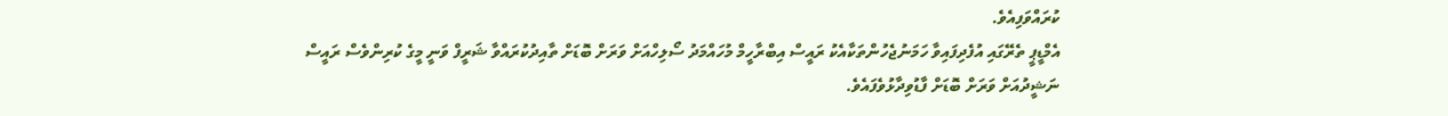ކުރައްވަފިއެވެ.
އެމްޑީޕީ ތެރޭގައި އުފެދިފައިވާ ހަމަނުޖެހުންތަކާއެކު ރައީސް އިބްރާހީމް މުހައްމަދު ސޯލިހްއަށް ވަރަށް ބޮޑަށް ތާއިދުކުރައްވާ ޝަރީފް ވަނީ މީގެ ކުރިންވެސް ރައީސް ނަޝީދުއަށް ވަރަށް ބޮޑަށް ފާޑުވިދާޅުވެފައެވެ.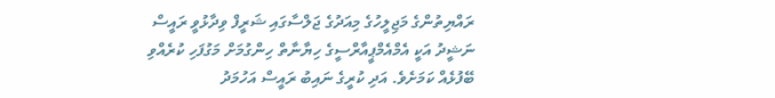ރައްޔިތުންގެ މަޖިލީހުގެ މިއަދުގެ ޖަލްސާގައި ޝަރީފް ވިދާޅުވީ ރައީސް ނަޝީދު އަކީ އެމްއެމްޕީއާރްސީގެ ހިޔާނާތް ހިންގުމަށް މަގުފަހި ކުރެއްވި ބޭފުޅެއް ކަމަށެވެ. އަދި ކުރީގެ ނައިބު ރައީސް އަހުމަދު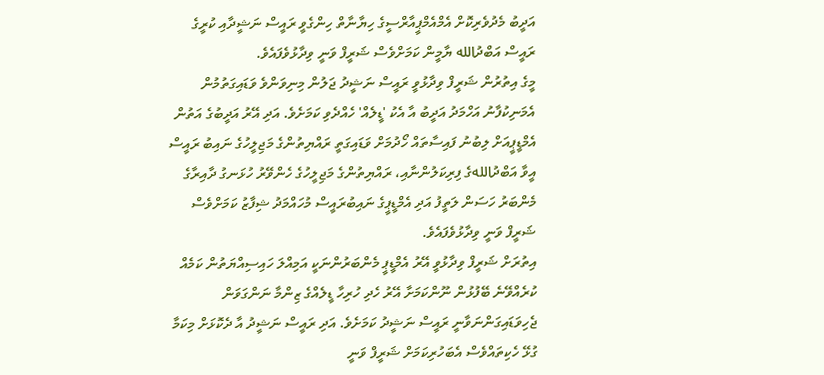އަދީބު މެދުވެރިކޮށް އެމްއެމްޕީއާރްސީގެ ހިޔާނާތް ހިންގެވީ ރައީސް ނަޝީދާއި ކުރީގެ ރައީސް އަބްދުالله ޔާމީން ކަމަށްވެސް ޝަރީފް ވަނީ ވިދާޅުވެފައެވެ.
މީގެ އިތުރުން ޝަރީފް ވިދާޅުވީ ރައީސް ނަޝީދު ޖަލުން މިނިވަންވެ ވަޑައިގަތުމުން އެމަނިކުފާނު އަހްމަދު އަދީބު އާ އެކު 'ޑީލެއް' ހެއްދެވި ކަމަށެވެ. އަދި އޭރު އަދީބުގެ އަތުން އެމްޑީޕީއަށް ލިބުނު ފައިސާތައް ހޯދުމަށް ވަޑައިގަތީ ރައްޔިތުންގެ މަޖިލީހުގެ ނައިބު ރައީސް އީވާ އަބްދުاللهގެ ފިރިކަލުންނާއި، ރައްޔިތުންގެ މަޖިލީހުގެ ހެންވޭރު ހުޅަނގު ދާއިރާގެ މެންބަރު ހަސަން ލަތީފު އަދި އެމްޑީޕީގެ ނައިބުރައީސް މުހައްމަދު ޝިފާޒު ކަމަށްވެސް ޝަރީފް ވަނީ ވިދާޅުވެފައެވެ.
އިތުރަށް ޝަރީފް ވިދާޅުވީ އޭރު އެމްޑީޕީ މެންބަރުންނަކީ އަމިއްލަ ހައިސިއްޔަތުން ކަމެއް ކުރެއްވޭނެ ބޭފުޅުން ނޫންކަމަށާ އޭރު ހެދި ހުރިހާ ޑީލެއްގެ ޒިންމާ ނަންގަވަން ޖެހިވަޑައިގަންނަވާނީ ރައީސް ނަޝީދު ކަމަށެވެ. އަދި ރައީސް ނަޝީދު އާ ދެކޮޅަށް މިކަމާ ގުޅޭ ހެކިތައްވެސް އެބަހުރިކަމަށް ޝަރީފް ވަނީ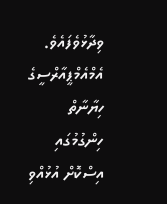ވިދާޅުވެފައެވެ. އެމްއެމްޕީއާރްސީގެ ހިޔާނާތް ހިންގުމުގައި އިސްކޮށް އުޅުއްވި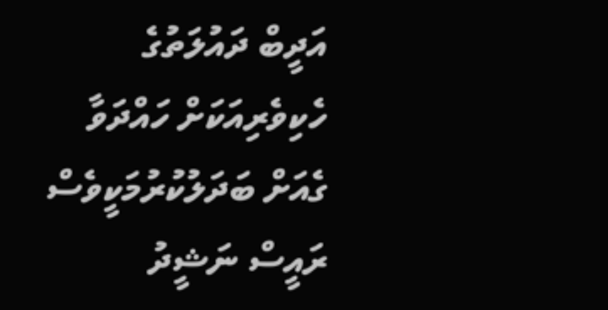އަދީބް ދައުލަތުގެ ހެކިވެރިއަކަށް ހައްދަވާ ގެއަށް ބަދަލުކުރުމަކީވެސް ރައީސް ނަޝީދު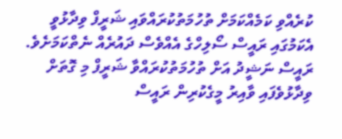ކުރެއްވި ކަމެއްކަމަށް ތުހުމަތުކުރައްވައި ޝަރީފް ވިދާޅުވީ އެކަމުގައި ރައީސް ސޯލިހްގެ އެއްވެސް ދައުރެއް ނެތްކަމަށެވެ.
ރައީސް ނަޝީދު އަށް ތުހުމަތުކުރައްވާ ޝަރީފް މި ގޮތަށް ވިދާޅުވެފައި ވާއިރު މީގެކުރިން ރައީސް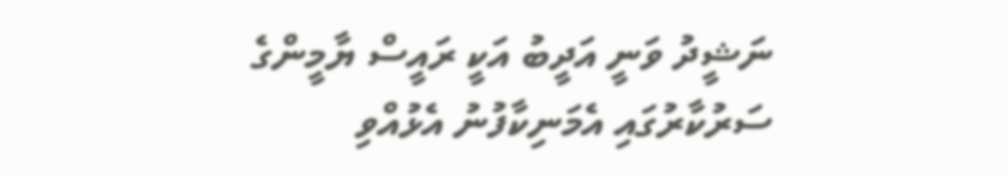ނަޝީދު ވަނީ އަދީބު އަކީ ރައީސް ޔާމީންގެ ސަރުކާރުގައި އެމަނިކާފުނު އެޅުއްވި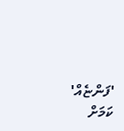'ފަންޏެއް' ކަމަށް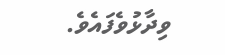ވިދާޅުވެފައެވެ.